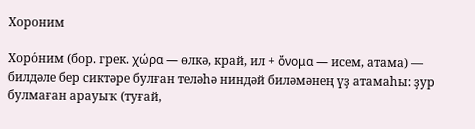Хороним

Хоро́ним (бор. грек. χώρα — өлкә, край, ил + ὄνομα — исем, атама) — билдәле бер сиктәре булған теләһә ниндәй биләмәнең үҙ атамаһы: ҙур булмаған арауыҡ (туғай,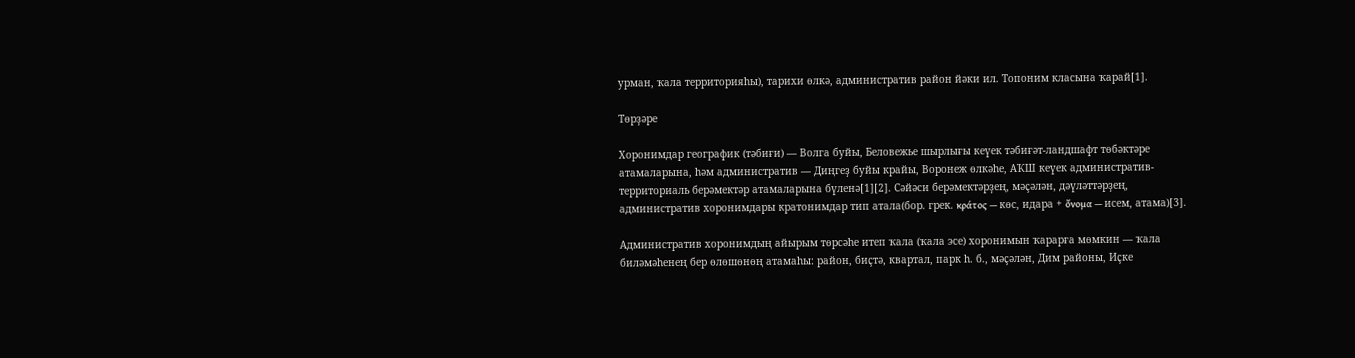урман, ҡала территорияһы), тарихи өлкә, административ район йәки ил. Топоним класына ҡарай[1].

Төрҙәре

Хоронимдар географик (тәбиғи) — Волга буйы, Беловежье шырлығы кеүек тәбиғәт-ландшафт төбәктәре атамаларына, һәм административ — Диңгеҙ буйы крайы, Воронеж өлкәһе, АҠШ кеүек административ-территориаль берәмектәр атамаларына бүленә[1][2]. Сәйәси берәмектәрҙең, мәҫәлән, дәүләттәрҙең, административ хоронимдары кратонимдар тип атала(бор. грек. κράτος — көс, идара + ὄνομα — исем, атама)[3].

Административ хоронимдың айырым төрсәһе итеп ҡала (ҡала эсе) хоронимын ҡарарға мөмкин — ҡала биләмәһенең бер өлөшөнөң атамаһы: район, биҫтә, квартал, парк һ. б., мәҫәлән, Дим районы, Иҫке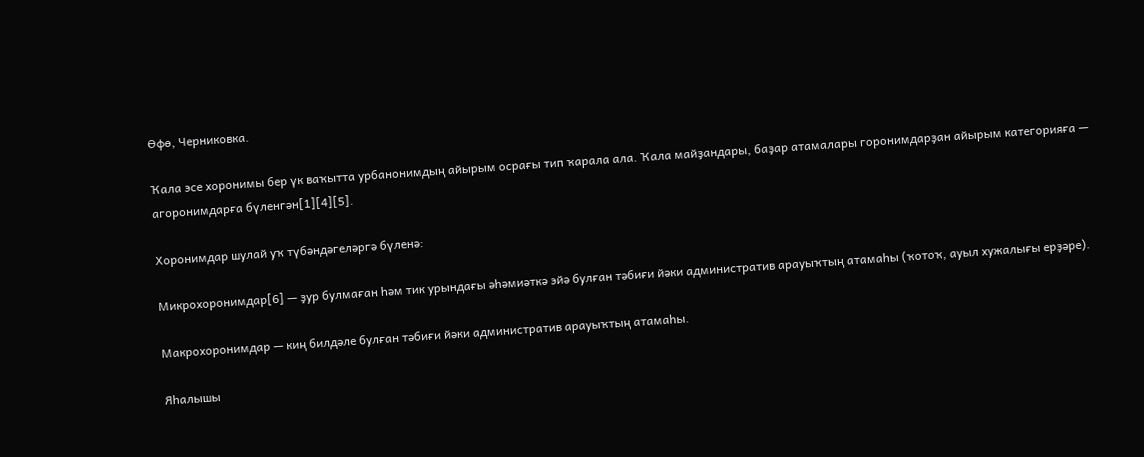Өфө, Черниковка.

Ҡала эсе хоронимы бер үк ваҡытта урбанонимдың айырым осрағы тип ҡарала ала. Ҡала майҙандары, баҙар атамалары горонимдарҙан айырым категорияға — агоронимдарға бүленгән[1][4][5].

Хоронимдар шулай уҡ түбәндәгеләргә бүленә:

Микрохоронимдар[6] — ҙур булмаған һәм тик урындағы әһәмиәткә эйә булған тәбиғи йәки административ арауыҡтың атамаһы (ҡотоҡ, ауыл хужалығы ерҙәре).

Макрохоронимдар — киң билдәле булған тәбиғи йәки административ арауыҡтың атамаһы.

Яһалышы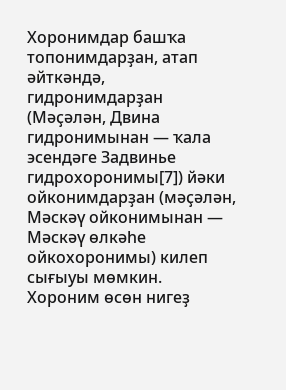Хоронимдар башҡа топонимдарҙан, атап әйткәндә, гидронимдарҙан (Мәҫәлән, Двина гидронимынан — ҡала эсендәге Задвинье гидрохоронимы[7]) йәки ойконимдарҙан (мәҫәлән, Мәскәү ойконимынан — Мәскәү өлкәһе ойкохоронимы) килеп сығыуы мөмкин. Хороним өсөн нигеҙ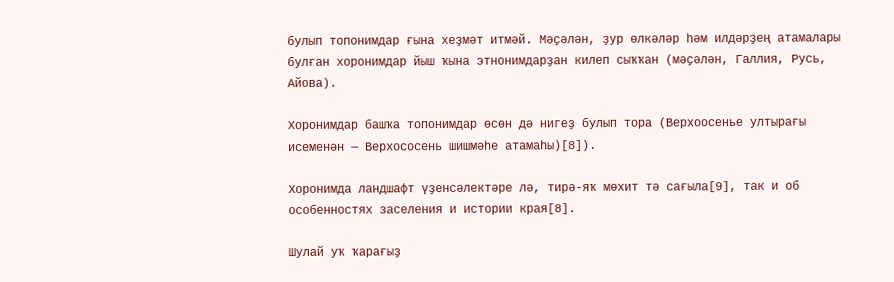булып топонимдар ғына хеҙмәт итмәй. Мәҫәлән, ҙур өлкәләр һәм илдәрҙең атамалары булған хоронимдар йыш ҡына этнонимдарҙан килеп сыҡҡан (мәҫәлән, Галлия, Русь, Айова).

Хоронимдар башҡа топонимдар өсөн дә нигеҙ булып тора (Верхоосенье ултырағы исеменән — Верхососень шишмәһе атамаһы)[8]).

Хоронимда ландшафт үҙенсәлектәре лә, тирә-яҡ мөхит тә сағыла[9], так и об особенностях заселения и истории края[8].

Шулай уҡ ҡарағыҙ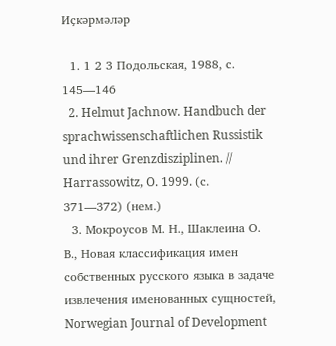Иҫкәрмәләр

  1. 1 2 3 Подольская, 1988, с. 145—146
  2. Helmut Jachnow. Handbuch der sprachwissenschaftlichen Russistik und ihrer Grenzdisziplinen. // Harrassowitz, O. 1999. (с. 371—372) (нем.)
  3. Мокроусов М. Н., Шаклеина О. В., Новая классификация имен собственных русского языка в задаче извлечения именованных сущностей, Norwegian Journal of Development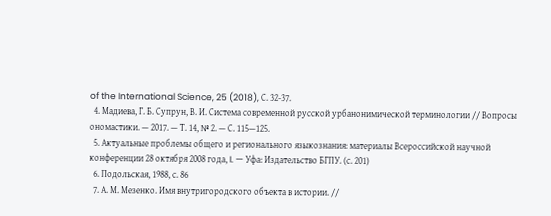of the International Science, 25 (2018), С. 32-37.
  4. Мадиева, Г. Б. Супрун, В. И. Система современной русской урбанонимической терминологии // Вопросы ономастики. — 2017. — Т. 14, № 2. — С. 115—125.
  5. Актуальные проблемы общего и регионального языкознания: материалы Всероссийской научной конференции 28 октября 2008 года, I. — Уфа: Издательство БГПУ. (с. 201)
  6. Подольская, 1988, с. 86
  7. А. М. Мезенко. Имя внутригородского объекта в истории. //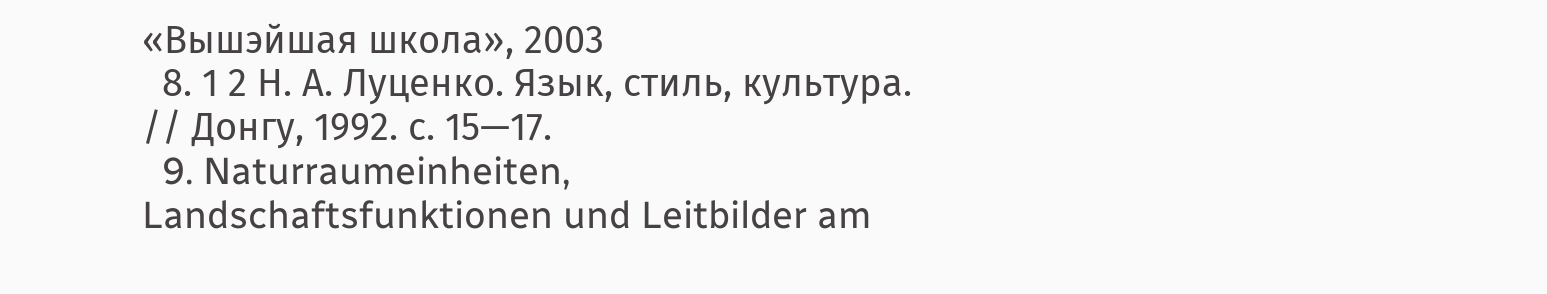«Вышэйшая школа», 2003
  8. 1 2 Н. А. Луценко. Язык, стиль, культура. // Донгу, 1992. с. 15—17.
  9. Naturraumeinheiten, Landschaftsfunktionen und Leitbilder am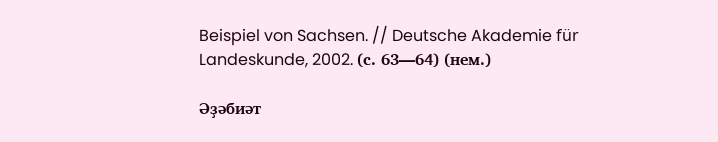Beispiel von Sachsen. // Deutsche Akademie für Landeskunde, 2002. (с. 63—64) (нем.)

Әҙәбиәт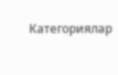Категориялар